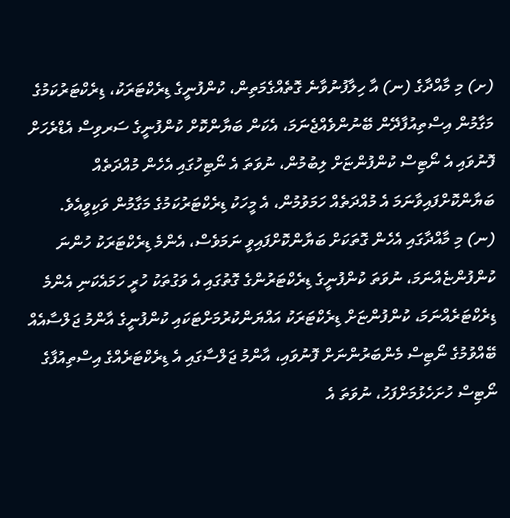(ށ) މި މާއްދާގެ (ނ) އާ ހިލާފުނުވާނެ ގޮތެއްގެމަތިން، ކުންފުނީގެ ޑިރެކްޓަރަކު، ޑިރެކްޓަރުކަމުގެ މަގާމުން އިސްތިއުފާދޭން ބޭނުންވެއްޖެނަމަ، އެކަން ބަޔާންކޮށް ކުންފުނީގެ ސަރވިސް އެޑްރެހަށް ފޮނުވައި އެ ނޯޓިސް ކުންފުންޏަށް ލިބުމުން، ނުވަތަ އެ ނޯޓިހުގައި އެހެން މުއްދަތެއް ބަޔާންކޮށްފައިވާނަމަ އެ މުއްދަތެއް ހަމަވުމުން، އެ މީހަކު ޑިރެކްޓަރުކަމުގެ މަގާމުން ވަކިވީއެވެ.
(ނ) މި މާއްދާގައި އެހެން ގޮތަކަށް ބަޔާންކޮށްފައިވީ ނަމަވެސް، އެންމެ ޑިރެކްޓަރަކު ހުންނަ ކުންފުންޏެއްނަމަ، ނުވަތަ ކުންފުނީގެ ޑިރެކްޓަރުންގެ ގޮތުގައި އެ ވަގުތަކު ހުރީ ހަމައެކަނި އެންމެ ޑިރެކްޓަރެއްނަމަ، ކުންފުންޏަށް ޑިރެކްޓަރަކު އައްޔަންކުރުމަށްޓަކައި ކުންފުނީގެ އާންމު ޖަލްސާއެއް ބޭއްވުމުގެ ނޯޓިސް މެންބަރުންނަށް ފޮނުވައި، އާންމު ޖަލްސާގައި އެ ޑިރެކްޓަރެއްގެ އިސްތިއުފާގެ ނޯޓިސް ހުށަހެޅުމަށްފަހު، ނުވަތަ އެ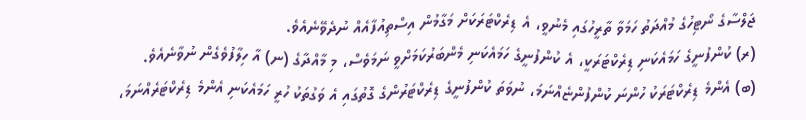ޖަލްސާގެ ނޯޓިހުގެ މުއްދަތު ހަމަވާ ތާރީހުގައި މެނުވީ، އެ ޑިރެކްޓަރަކަށް މަގާމުން އިސްތިއުފާއެއް ނުދެވޭނެއެވެ.
(ރ) ކުންފުނީގެ ހަމައެކަނި ޑިރެކްޓަރަކީ، އެ ކުންފުނީގެ ހަމައެކަނި މެންބަރުކަމަށްވީ ނަމަވެސް، މި މާއްދާގެ (ނ) އާ ހިލާފުވެގެން ނުވާނެއެވެ.
(ބ) އެންމެ ޑިރެކްޓަރަކު ހުންނަ ކުންފުންޏެއްނަމަ، ނުވަތަ ކުންފުނީގެ ޑިރެކްޓަރުންގެ ގޮތުގައި އެ ވަގުތަކު ހުރީ ހަމައެކަނި އެންމެ ޑިރެކްޓަރެއްނަމަ،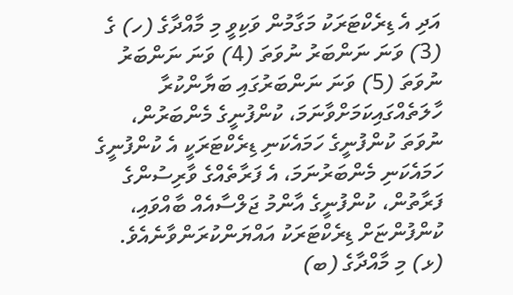އަދި އެ ޑިރެކްޓަރަކު މަގާމުން ވަކިވީ މި މާއްދާގެ (ހ) ގެ (3) ވަނަ ނަންބަރު ނުވަތަ (4) ވަނަ ނަންބަރު ނުވަތަ (5) ވަނަ ނަންބަރުގައި ބަޔާންކުރާ ހާލަތެއްގައިކަމަށްވާނަމަ، ކުންފުނީގެ މެންބަރުން، ނުވަތަ ކުންފުނީގެ ހަމައެކަނި ޑިރެކްޓަރަކީ އެ ކުންފުނީގެ ހަމައެކަނި މެންބަރުނަމަ، އެ ފަރާތެއްގެ ވާރިސުންގެ ފަރާތުން، ކުންފުނީގެ އާންމު ޖަލްސާއެއް ބާއްވައި، ކުންފުންޏަށް ޑިރެކްޓަރަކު އައްޔަންކުރަންވާނެއެވެ.
(ޅ) މި މާއްދާގެ (ބ)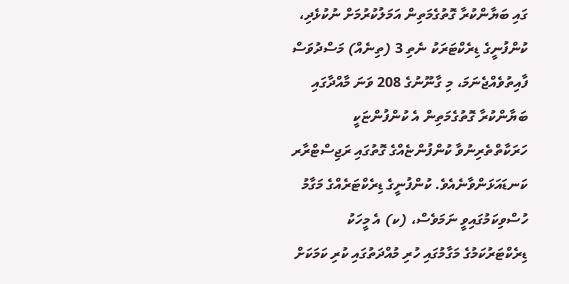ގައި ބަޔާންކުރާ ގޮތުގެމަތިން އަމަލުކުރުމަށް ނުކުޅެދި، ކުންފުނީގެ ޑިރެކްޓަރަކު ނެތި 3 (ތިނެއް) މަސްދުވަސް ފާއިތުވެއްޖެނަމަ، މި ގާނޫނުގެ 208 ވަނަ މާއްދާގައި ބަޔާންކުރާ ގޮތުގެމަތިން އެ ކުންފުންޏަކީ ހަރަކާތްތެރިނުވާ ކުންފުންޏެއްގެ ގޮތުގައި ރަޖިސްޓްރާރ ކަނޑައަޅަންވާނެއެވެ. ކުންފުނީގެ ޑިރެކްޓަރެއްގެ މަގާމު ހުސްވިކަމުގައިވީ ނަމަވެސް، (ކ) އެ މީހަކު ޑިރެކްޓަރުކަމުގެ މަގާމުގައި ހުރި މުއްދަތުގައި ކުރި ކަމަކަށް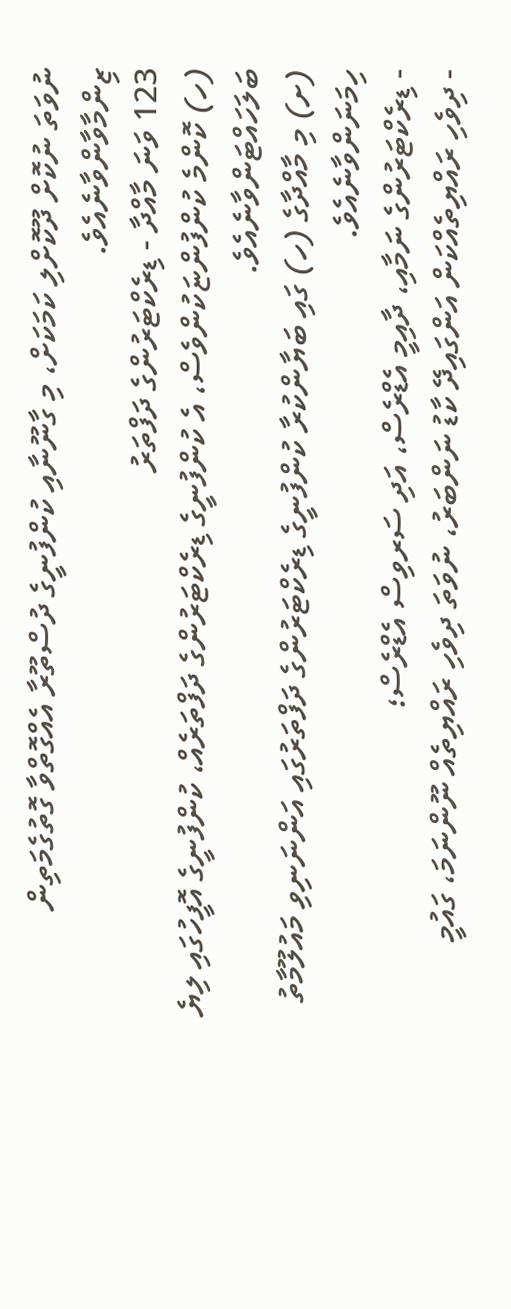ނުވަތަ ނުކޮށް ދޫކޮށްލި ކަމަކަށް، މި ގާނޫނާއި ކުންފުނީގެ ދުސްތޫރާ އެއްގޮތްވާ ގޮތުގެމަތިން ޒިންމާވާންވާނެއެވެ.
123 ވަނަ މާއްދާ - ޑިރެކްޓަރުންގެ ދަފްތަރު
(ހ) ކޮންމެ ކުންފުންޏަކުންވެސް، އެ ކުންފުނީގެ ޑިރެކްޓަރުންގެ ދަފްތަރެއް، ކުންފުނީގެ އޮފީހުގައި ލިޔެ ބަލަހައްޓަންވާނެއެވެ.
(ށ) މި މާއްދާގެ (ހ) ގައި ބަޔާންކުރާ ކުންފުނީގެ ޑިރެކްޓަރުންގެ ދަފްތަރުގައި އަންނަނިވި މައުލޫމާތު ހިމަނަންވާނެއެވެ.
- ޑިރެކްޓަރުންގެ ނަމާއި، ދާއިމީ އެޑްރެސް، އަދި ސަރވިސް އެޑްރެސް؛
- ދިވެހި ރައްޔިތެއްކަން އަންގައިދޭ ކާޑު ނަންބަރު، ނުވަތަ ދިވެހި ރައްޔިތެއް ނޫންނަމަ، ގައުމީ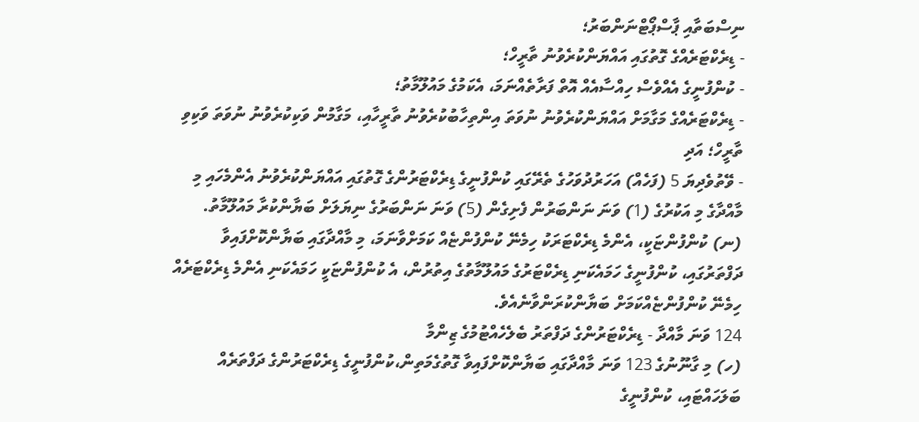ނިސްބަތާއި ޕާސްޕޯޓްނަންބަރު؛
- ޑިރެކްޓަރެއްގެ ގޮތުގައި އައްޔަންކުރެވުނު ތާރީހް؛
- ކުންފުނީގެ އެއްވެސް ހިއްސާއެއް އޮތް ފަރާތެއްނަމަ، އެކަމުގެ މައުލޫމާތު؛
- ޑިރެކްޓަރެއްގެ މަގާމަށް އައްޔަންކުރެވުނު ނުވަތަ އިންތިހާބުކުރެވުނު ތާރީހާއި، މަގާމުން ވަކިކުރެވުނު ނުވަތަ ވަކިވި ތާރީހް؛ އަދި
- ވޭތުވެދިޔަ 5 (ފަހެއް) އަހަރުދުވަހުގެ ތެރޭގައި ކުންފުނީގެ ޑިރެކްޓަރުންގެ ގޮތުގައި އައްޔަންކުރެވުނު އެންމެހައި މި މާއްދާގެ މި އަކުރުގެ (1) ވަނަ ނަންބަރުން ފެށިގެން (5) ވަނަ ނަންބަރުގެ ނިޔަލަށް ބަޔާންކުރާ މައުލޫމާތު.
(ނ) ކުންފުންޏަކީ، އެންމެ ޑިރެކްޓަރަކު ހިމެނޭ ކުންފުންޏެއް ކަމަށްވާނަމަ، މި މާއްދާގައި ބަޔާންކޮށްފައިވާ ދަފްތަރުގައި، ކުންފުނީގެ ހަމައެކަނި ޑިރެކްޓަރުގެ މައުލޫމާތުގެ އިތުރުން، އެ ކުންފުންޏަކީ ހަމައެކަނި އެންމެ ޑިރެކްޓަރެއް ހިމެނޭ ކުންފުންޏެއްކަމަށް ބަޔާންކުރަންވާނެއެވެ.
124 ވަނަ މާއްދާ - ޑިރެކްޓަރުންގެ ދަފްތަރު ބެލެހެއްޓުމުގެ ޒިންމާ
(ހ) މި ގާނޫނުގެ 123 ވަނަ މާއްދާގައި ބަޔާންކޮށްފައިވާ ގޮތުގެމަތިން،ކުންފުނީގެ ޑިރެކްޓަރުންގެ ދަފްތަރެއް ބަލަހައްޓައި، ކުންފުނީގެ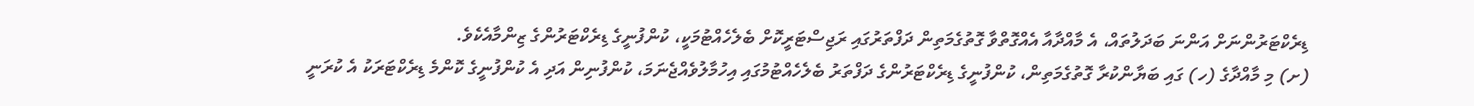ޑިރެކްޓަރުންނަށް އަންނަ ބަދަލުތައް، އެ މާއްދާއާ އެއްގޮތްވާ ގޮތުގެމަތިން ދަފްތަރުގައި ރަޖިސްޓަރީކޮށް ބެލެހެއްޓުމަކީ، ކުންފުނީގެ ޑިރެކްޓަރުންގެ ޒިންމާއެކެވެ.
(ށ) މި މާއްދާގެ (ހ) ގައި ބަޔާންކުރާ ގޮތުގެމަތިން، ކުންފުނީގެ ޑިރެކްޓަރުންގެ ދަފްތަރު ބެލެހެއްޓުމުގައި އިހުމާލުވެއްޖެނަމަ، ކުންފުނިން އަދި އެ ކުންފުނީގެ ކޮންމެ ޑިރެކްޓަރަކު އެ ކުރަނީ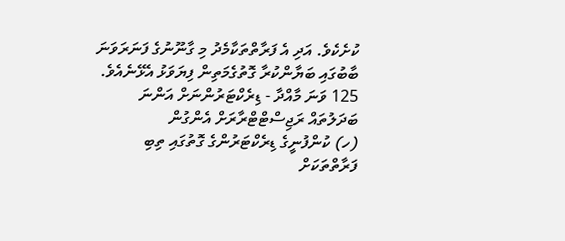ކުށެކެވެ. އަދި އެ ފަރާތްތަކާމެދު މި ގާނޫނުގެ ފަނަރަވަނަ ބާބުގައި ބަޔާންކުރާ ގޮތުގެމަތިން ފިޔަވަޅު އެޅޭނެއެވެ.
125 ވަނަ މާއްދާ - ޑިރެކްޓަރުންނަށް އަންނަ ބަދަލުތައް ރަޖިސްޓްޓްރާރަށް އެންގުން
(ހ) ކުންފުނީގެ ޑިރެކްޓަރުންގެ ގޮތުގައި ތިބި ފަރާތްތަކަށް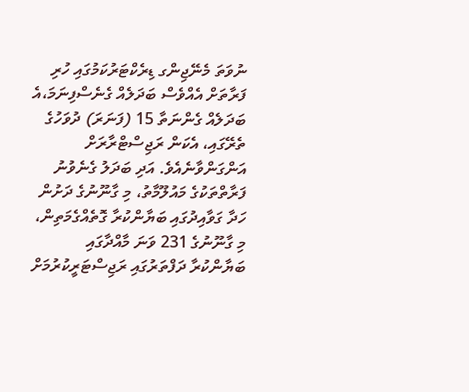ނުވަތަ މެނޭޖިންގ ޑިރެކްޓަރުކަމުގައި ހުރި ފަރާތަށް އެއްވެސް ބަދަލެއް ގެނެސްފިނަމަ،އެ ބަދަލެއް ގެންނަތާ 15 (ފަނަރަ) ދުވަހުގެ ތެރޭގައި، އެކަން ރަޖިސްޓްރާރަށް އަންގަންވާނެއެވެ. އަދި ބަދަލު ގެނެވުނު ފަރާތްތަކުގެ މައުލޫމާތު، މި ގާނޫނުގެ ދަށުން ހަދާ ގަވާއިދުގައި ބަޔާންކުރާ ގޮތެއްގެމަތިން، މި ގާނޫނުގެ 231 ވަނަ މާއްދާގައި ބަޔާންކުރާ ދަފްތަރުގައި ރަޖިސްޓަރީކުރުމަށް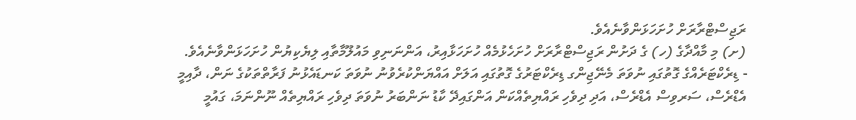ރަޖިސްޓްރާރަށް ހުށަހަޅަންވާނެއެވެ.
(ށ) މި މާއްދާގެ (ހ) ގެ ދަށުން ރަޖިސްޓްރާރަށް ހުށަހެޅުމެއް ހުށަހަޅާއިރު، އަންނަނިވި މައުލޫމާތާއި ލިޔެކިޔުން ހުށަހަޅަންވާނެއެވެ.
- ޑިރެކްޓަރެއްގެ ގޮތުގައި ނުވަތަ މެނޭޖިންގ ޑިރެކްޓަރުގެ ގޮތުގައި އަލަށް އައްޔަންކުރެވުނު ނުވަތަ ކަނޑައެޅުނު ފަރާތްތަކުގެ ނަން، ދާއިމީ އެޑްރެސް، ސަރވިސް އެޑްރެސް، އަދި ދިވެހި ރައްޔިތެއްކަން އަންގައިދޭ ކާޑު ނަންބަރު ނުވަތަ ދިވެހި ރައްޔިތެއް ނޫންނަމަ، ގައުމީ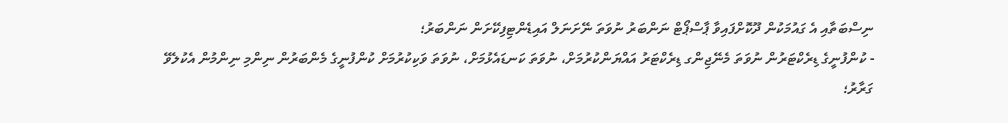ނިސްބަތާއި އެ ގައުމަކުން ދޫކޮށްފައިވާ ޕާސްޕޯޓް ނަންބަރު ނުވަތަ ނޭށަނަލް އައިޑެންޓިފިކޭށަން ނަންބަރު؛
- ކުންފުނީގެ ޑިރެކްޓަރުން ނުވަތަ މެނޭޖިންގ ޑިރެކްޓަރު އައްޔަންކުރުމަށް، ނުވަތަ ކަނޑައެޅުމަށް، ނުވަތަ ވަކިކުރުމަށް ކުންފުނީގެ މެންބަރުން ނިންމި ނިންމުން އެކުލެވޭ ގަރާރު؛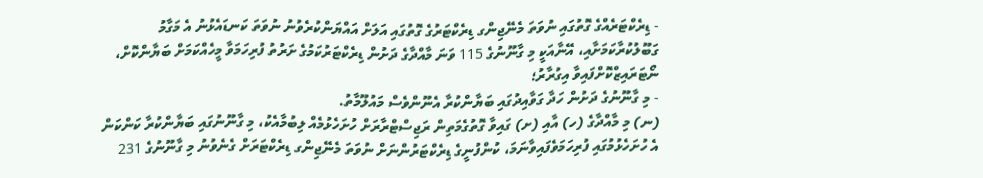- ޑިރެކްޓަރެއްގެ ގޮތުގައި ނުވަތަ މެނޭޖިންގ ޑިރެކްޓަރުގެ ގޮތުގައި އަލަށް އައްޔަންކުރެވުނު ނުވަތަ ކަނޑައެޅުނު އެ މަގާމު ގަބޫލުކުރާކަމަށާއި، އޭނާއަކީ މި ގާނޫނުގެ 115 ވަނަ މާއްދާގެ ދަށުން ޑިރެކްޓަރުކަމުގެ ށަރުތު ފުރިހަމަވާ މީހެއްކަމަށް ބަޔާންކޮށް، ނޯޓަރައިޒްކޮށްފައިވާ އިގުރާރު؛
- މި ގާނޫނުގެ ދަށުން ހަދާ ގަވާއިދުގައި ބަޔާންކުރާ އެނޫންވެސް މައުލޫމާތު.
(ނ) މި މާއްދާގެ (ހ) އާއި (ށ) ގައިވާ ގޮތުގެމަތިން ރަޖިސްޓްރާރަށް ހުށަހެޅުމެއް ލިބުމާއެކު، މި ގާނޫނުގައި ބަޔާންކުރާ ކަންކަން އެ ހުށަހެޅުމުގައި ފުރިހަމަވެފައިވާނަމަ، ކުންފުނީގެ ޑިރެކްޓަރުންނަށް ނުވަތަ މެނޭޖިންގ ޑިރެކްޓަރަށް ގެނެވުނު މި ގާނޫނުގެ 231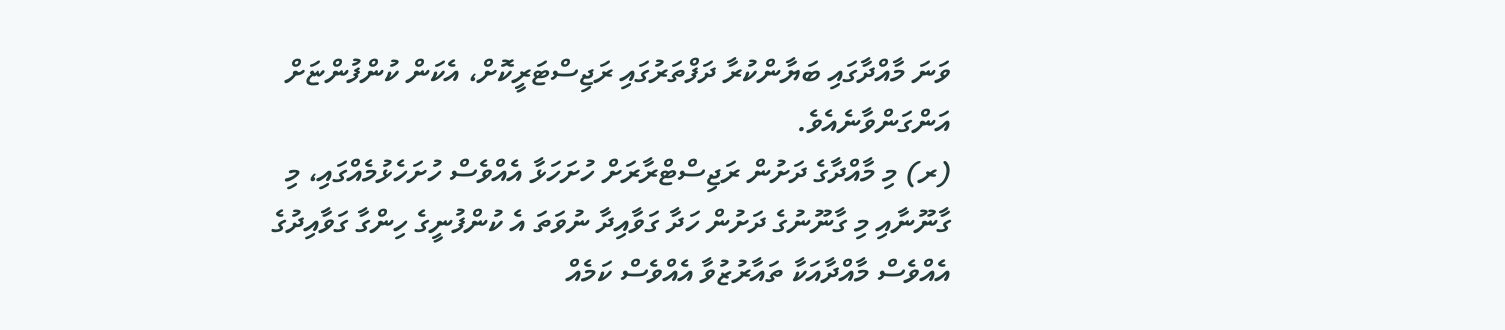ވަނަ މާއްދާގައި ބަޔާންކުރާ ދަފްތަރުގައި ރަޖިސްޓަރީކޮށް، އެކަން ކުންފުންޏަށް އަންގަންވާނެއެވެ.
(ރ) މި މާއްދާގެ ދަށުން ރަޖިސްޓްރާރަށް ހުށަހަޅާ އެއްވެސް ހުށަހެޅުމެއްގައި، މި ގާނޫނާއި މި ގާނޫނުގެ ދަށުން ހަދާ ގަވާއިދާ ނުވަތަ އެ ކުންފުނީގެ ހިންގާ ގަވާއިދުގެ އެއްވެސް މާއްދާއަކާ ތައާރުޒުވާ އެއްވެސް ކަމެއް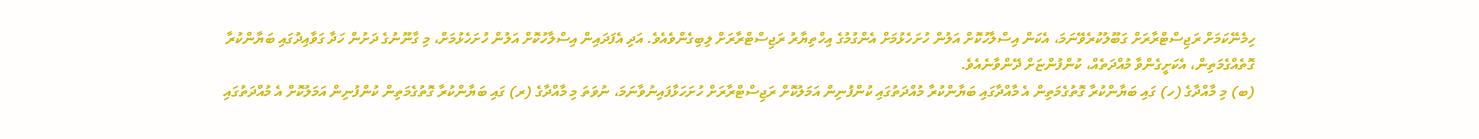ހިމެނޭކަމަށް ރަޖިސްޓްރާރަށް ގަބޫލުކުރެވޭނަމަ، އެކަން އިސްލާހުކޮށް އަލުން ހުށަހެޅުމަށް އެންގުމުގެ އިހްތިޔާރު ރަޖިސްޓްރާރަށް ލިބިގެންވެއެވެ. އަދި އެފަދައިން އިސްލާހުކޮށް އަލުން ހުށަހެޅުމަށް، މި ގާނޫނުގެ ދަށުން ހަދާ ގަވާއިދުގައި ބަޔާންކުރާ ގޮތެއްގެމަތިން، އެކަށީގެންވާ މުއްދަތެއް، ކުންފުންޏަށް ދޭންވާނެއެވެ.
(ބ) މި މާއްދާގެ (ހ) ގައި ބަޔާންކުރާ ގޮތުގެމަތިން އެ މާއްދާގައި ބަޔާންކުރާ މުއްދަތުގައި ކުންފުނިން އަމަލުކޮށް ރަޖިސްޓްރާރަށް ހުށަހަޅާފައިނުވާނަމަ، ނުވަތަ މި މާއްދާގެ (ރ) ގައި ބަޔާންކުރާ ގޮތުގެމަތިން ކުންފުނިން އަމަލުކޮށް އެ މުއްދަތުގައި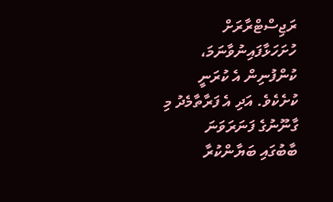ރަޖިސްޓްރާރަށް ހުށަހަޅާފައިނުވާނަމަ، ކުންފުނިން އެ ކުރަނީ ކުށެކެވެ. އަދި އެ ފަރާތާމެދު މި ގާނޫނުގެ ފަނަރަވަނަ ބާބުގައި ބަޔާންކުރާ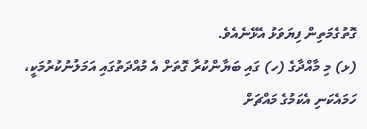ގޮތުގެމަތިން ފިޔަވަޅު އެޅޭނެއެވެ.
(ޅ) މި މާއްދާގެ (ހ) ގައި ބަޔާންކުރާ ގޮތަށް އެ މުއްދަތުގައި އަމަލުނުކުރުމަކީ، ހަމައެކަނި އެކަމުގެ މައްޗަށް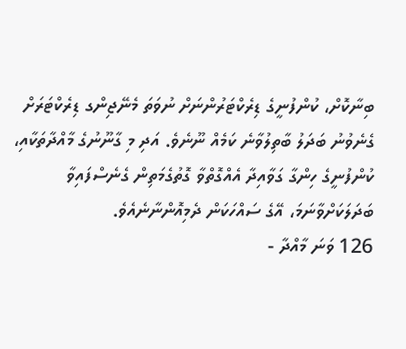ބިނާކޮށް، ކުންފުނީގެ ޑިރެކްޓަރުންނަށް ނުވަތަ މެނޭޖިންގ ޑިރެކްޓަރަށް ގެނެވުނު ބަދަލު ބާތިލުވާނެ ކަމެއް ނޫނެވެ. އަދި މި ގާނޫނުގެ މާއްދާތަކާއި، ކުންފުނީގެ ހިންގާ ގަވާއިދާ އެއްގޮތްވާ ގޮތުގެމަތިން ގެނެސްފައިވާ ބަދަލަކަށްވާނަމަ، އޭގެ ސައްހަކަން ދެމިއޮންނާނެއެވެ.
126 ވަނަ މާއްދާ -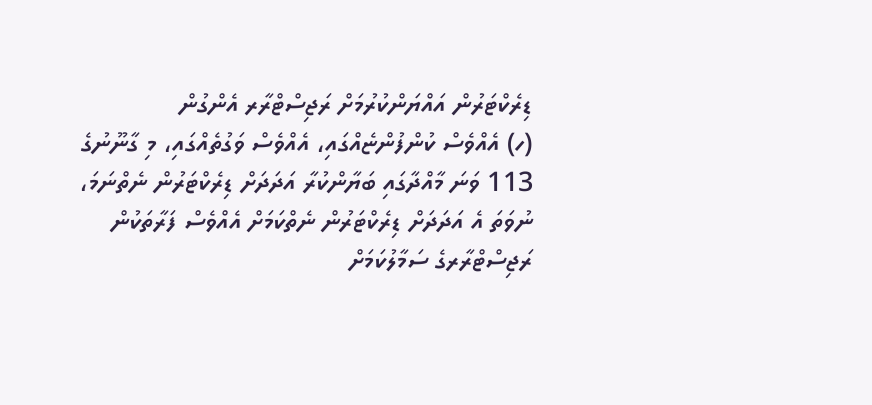ޑިރެކްޓަރުން އައްޔަންކުރުމަށް ރަޖިސްޓްރާރ އެންގުން
(ހ) އެއްވެސް ކުންފުންޏެއްގައި، އެއްވެސް ވަގުތެއްގައި، މި ގާނޫނުގެ 113 ވަނަ މާއްދާގައި ބަޔާންކުރާ އަދަދަށް ޑިރެކްޓަރުން ނެތްނަމަ، ނުވަތަ އެ އަދަދަށް ޑިރެކްޓަރުން ނެތްކަމަށް އެއްވެސް ފަރާތަކުން ރަޖިސްޓްރާރގެ ސަމާލުކަމަށް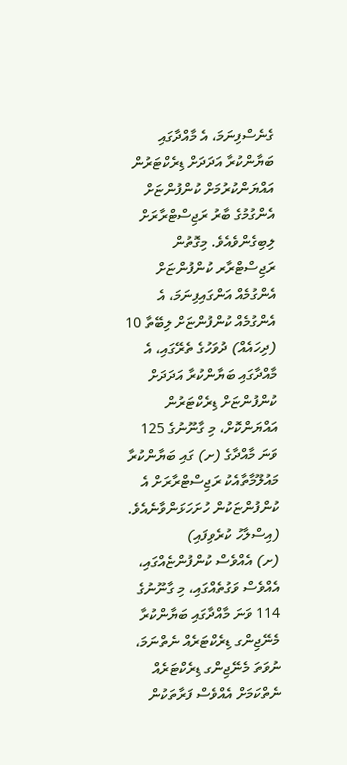ގެނެސްފިނަމަ، އެ މާއްދާގައި ބަޔާންކުރާ އަދަދަށް ޑިރެކްޓަރުން އައްޔަންކުރުމަށް ކުންފުންޏަށް އެންގުމުގެ ބާރު ރަޖިސްޓްރާރަށް ލިބިގެންވެއެވެ. މިގޮތުން ރަޖިސްޓްރާރ ކުންފުންޏަށް އެންގުމެއް އަންގައިފިނަމަ، އެ އެންގުމެއް ކުންފުންޏަށް ލިބޭތާ 10 (ދިހައެއް) ދުވަހުގެ ތެރޭގައި، އެ މާއްދާގައި ބަޔާންކުރާ އަދަދަށް ކުންފުންޏަށް ޑިރެކްޓަރުން އައްޔަންކޮށް، މި ގާނޫނުގެ 125 ވަނަ މާއްދާގެ (ށ) ގައި ބަޔާންކުރާ މައުލޫމާތާއެކު ރަޖިސްޓްރާރަށް އެ ކުންފުންޏަކުން ހުށަހަޅަންވާނެއެވެ. (އިސްލާހު ކުރެވިފައި)
(ށ) އެއްވެސް ކުންފުންޏެއްގައި، އެއްވެސް ވަގުތެއްގައި، މި ގާނޫނުގެ 114 ވަނަ މާއްދާގައި ބަޔާންކުރާ މެނޭޖިންގ ޑިރެކްޓަރެއް ނެތްނަމަ، ނުވަތަ މެނޭޖިންގ ޑިރެކްޓަރެއް ނެތްކަމަށް އެއްވެސް ފަރާތަކުން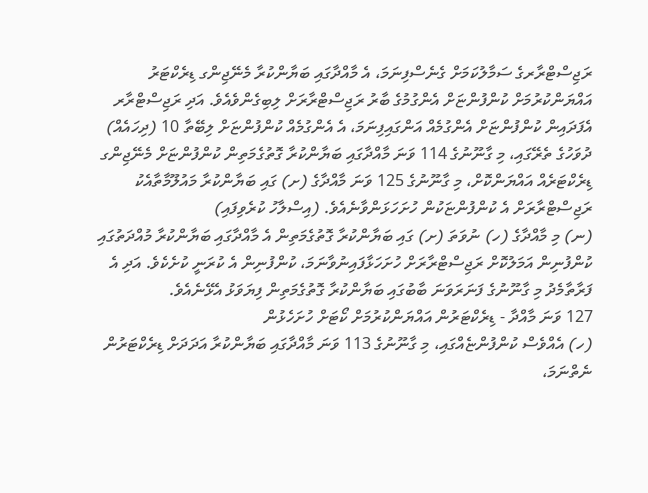ރަޖިސްޓްރާރގެ ސަމާލުކަމަށް ގެނެސްފިނަމަ، އެ މާއްދާގައި ބަޔާންކުރާ މެނޭޖިންގ ޑިރެކްޓަރު އައްޔަންކުރުމަށް ކުންފުންޏަށް އެންގުމުގެ ބާރު ރަޖިސްޓްރާރަށް ލިބިގެންވެއެވެ. އަދި ރަޖިސްޓްރާރ އެފަދައިން ކުންފުންޏަށް އެންގުމެއް އަންގައިފިނަމަ، އެ އެންގުމެއް ކުންފުންޏަށް ލިބޭތާ 10 (ދިހައެއް) ދުވަހުގެ ތެރޭގައި، މި ގާނޫނުގެ 114 ވަނަ މާއްދާގައި ބަޔާންކުރާ ގޮތުގެމަތިން ކުންފުންޏަށް މެނޭޖިންގ ޑިރެކްޓަރެއް އައްޔަންކޮށް، މި ގާނޫނުގެ 125 ވަނަ މާއްދާގެ (ށ) ގައި ބަޔާންކުރާ މައުލޫމާތާއެކު ރަޖިސްޓްރާރަށް އެ ކުންފުންޏަކުން ހުށަހަޅަންވާނެއެވެ. (އިސްލާހު ކުރެވިފައި)
(ނ) މި މާއްދާގެ (ހ) ނުވަތަ (ށ) ގައި ބަޔާންކުރާ ގޮތުގެމަތިން އެ މާއްދާގައި ބަޔާންކުރާ މުއްދަތުގައި ކުންފުނިން އަމަލުކޮށް ރަޖިސްޓްރާރަށް ހުށަހަޅާފައިނުވާނަމަ، ކުންފުނިން އެ ކުރަނީ ކުށެކެވެ. އަދި އެ ފަރާތާމެދު މި ގާނޫނުގެ ފަނަރަވަނަ ބާބުގައި ބަޔާންކުރާ ގޮތުގެމަތިން ފިޔަވަޅު އެޅޭނެއެވެ.
127 ވަނަ މާއްދާ - ޑިރެކްޓަރުން އައްޔަންކުރުމަށް ކޯޓަށް ހުށަހެޅުން
(ހ) އެއްވެސް ކުންފުންޏެއްގައި، މި ގާނޫނުގެ 113 ވަނަ މާއްދާގައި ބަޔާންކުރާ އަދަދަށް ޑިރެކްޓަރުން ނެތްނަމަ،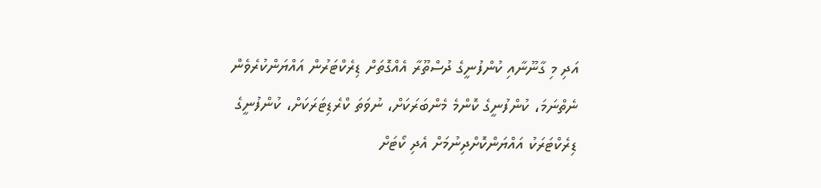އަދި މި ގާނޫނާއި ކުންފުނީގެ ދުސްތޫރާ އެއްގޮތަށް ޑިރެކްޓަރުން އައްޔަންކުރެވެން ނެތްނަމަ، ކުންފުނީގެ ކޮންމެ މެންބަރަކަށް، ނުވަތަ ކްރެޑިޓަރަކަށް، ކުންފުނީގެ ޑިރެކްޓަރަކު އައްޔަންކޮށްދިނުމަށް އެދި ކޯޓަށް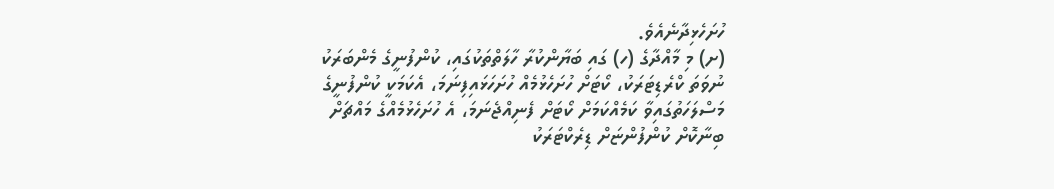ހުށަހެޅިދާނެއެވެ.
(ށ) މި މާއްދާގެ (ހ) ގައި ބަޔާންކުރާ ހާލަތްތަކުގައި، ކުންފުނީގެ މެންބަރަކު ނުވަތަ ކްރެޑިޓަރަކު، ކޯޓަށް ހުށަހެޅުމެއް ހުށަހަޅައިފިނަމަ، އެކަމަކީ ކުންފުނީގެ މަސްލަހަތުގައިވާ ކަމެއްކަމަށް ކޯޓަށް ފެނިއްޖެނަމަ، އެ ހުށަހެޅުމެއްގެ މައްޗަށް ބިނާކޮށް ކުންފުންޏަށް ޑިރެކްޓަރަކު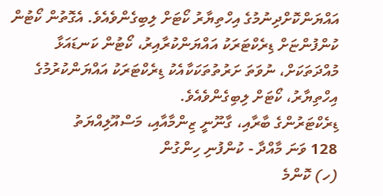އައްޔަންކޮށްދިނުމުގެ އިހްތިޔާރު ކޯޓަށް ލިބިގެންވެއެވެ. އެގޮތުން ކޯޓުން ކުންފުންޏަށް ޑިރެކްޓަރަކު އައްޔަންކުރާއިރު، ކޯޓުން ކަނޑައަޅާ
މުއްދަތަކަށް، ނުވަތަ ށަރުތުތަކަކާއެކު ޑިރެކްޓަރަކު އައްޔަންކުރުމުގެ އިހްތިޔާރު، ކޯޓަށް ލިބިގެންވެއެވެ.
ޑިރެކްޓަރުންގެ ބާރާއި، ގާނޫނީ ޒިންމާއާއި، މަސްއޫލިއްޔަތު
128 ވަނަ މާއްދާ - ކުންފުނި ހިންގުން
(ހ) ކޮންމެ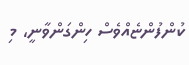ކުންފުންޏެއްވެސް ހިންގަންވާނީ، މި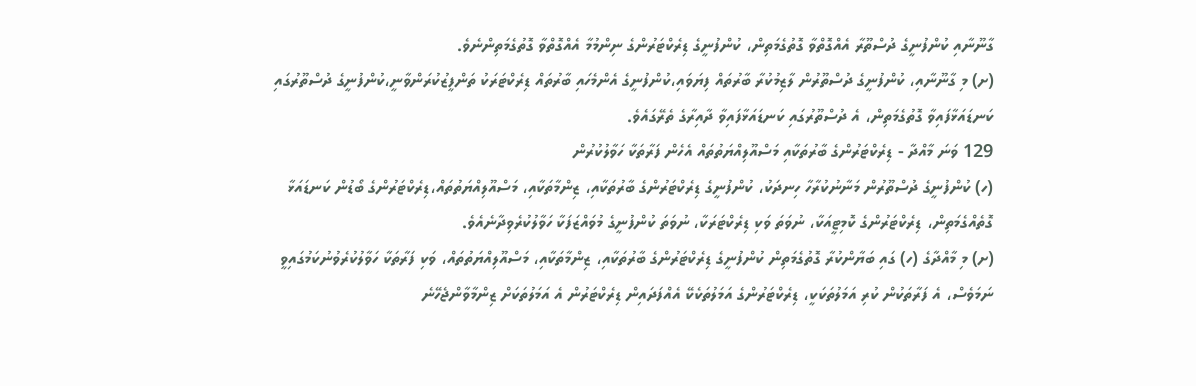ގާނޫނާއި ކުންފުނީގެ ދުސްތޫރާ އެއްގޮތްވާ ގޮތުގެމަތިން، ކުންފުނީގެ ޑިރެކްޓަރުންގެ ނިންމުމާ އެއްގޮތްވާ ގޮތުގެމަތިންނެވެ.
(ށ) މި ގާނޫނާއި، ކުންފުނީގެ ދުސްތޫރުން ލާޒިމުކުރާ ބާރުތައް ފިޔަވައި،ކުންފުނީގެ އެންމެހައި ބާރުތައް ޑިރެކްޓަރަކު ތަންފީޒުކުރަންވާނީ،ކުންފުނީގެ ދުސްތޫރުގައި ކަނޑައަޅާފައިވާ ގޮތުގެމަތިން، އެ ދުސްތޫރުގައި ކަނޑައަޅާފައިވާ ދާއިރާގެ ތެރޭގައެވެ.
129 ވަނަ މާއްދާ - ޑިރެކްޓަރުންގެ ބާރުތަކާއި މަސްއޫލިއްޔަތުތައް އެހެން ފަރާތަކާ ހަވާލުކުރުން
(ހ) ކުންފުނީގެ ދުސްތޫރުން މަނާނުކުރާހާ ހިނދަކު، ކުންފުނީގެ ޑިރެކްޓަރުންގެ ބާރުތަކާއި، ޒިންމާތަކާއި، މަސްއޫލިއްޔަތުތައް،ޑިރެކްޓަރުންގެ ބޯޑުން ކަނޑައަޅާ ގޮތެއްގެމަތިން، ޑިރެކްޓަރުންގެ ކޮމިޓީއަކާ، ނުވަތަ ވަކި ޑިރެކްޓަރަކާ، ނުވަތަ ކުންފުނީގެ މުވައްޒަފަކާ ހަވާލުކުރެވިދާނެއެވެ.
(ށ) މި މާއްދާގެ (ހ) ގައި ބަޔާންކުރާ ގޮތުގެމަތިން ކުންފުނީގެ ޑިރެކްޓަރުންގެ ބާރުތަކާއި، ޒިންމާތަކާއި، މަސްއޫލިއްޔަތުތައް، ވަކި ފަރާތަކާ ހަވާލުކުރެވުނުކަމުގައިވީ ނަމަވެސް، އެ ފަރާތަކުން ކުރި އަމަލުތަކަކީ، ޑިރެކްޓަރުންގެ އަމަލުތަކެކޭ އެއްފަދައިން ޑިރެކްޓަރުން އެ އަމަލުތަކަށް ޒިންމާވާންޖެހޭނެ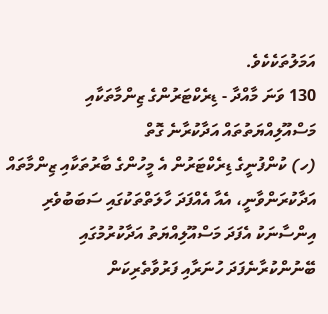އަމަލުތަކެކެވެ.
130 ވަނަ މާއްދާ - ޑިރެކްޓަރުންގެ ޒިންމާތަކާއި މަސްއޫލިއްޔަތުތައް އަދާކުރާނެ ގޮތް
(ހ) ކުންފުނީގެ ޑިރެކްޓަރުން އެ މީހުންގެ ބާރުތަކާއި ޒިންމާތައް އަދާކުރަންވާނީ، އެއާ އެއްފަދަ ހާލަތްތަކުގައި ސަބަބުވެރި އިންސާނަކު އެފަދަ މަސްއޫލިއްޔަތު އަދާކުރުމުގައި ބޭނުންކުރާނެފަދަ ހުނަރާއި ފަރުވާތެރިކަން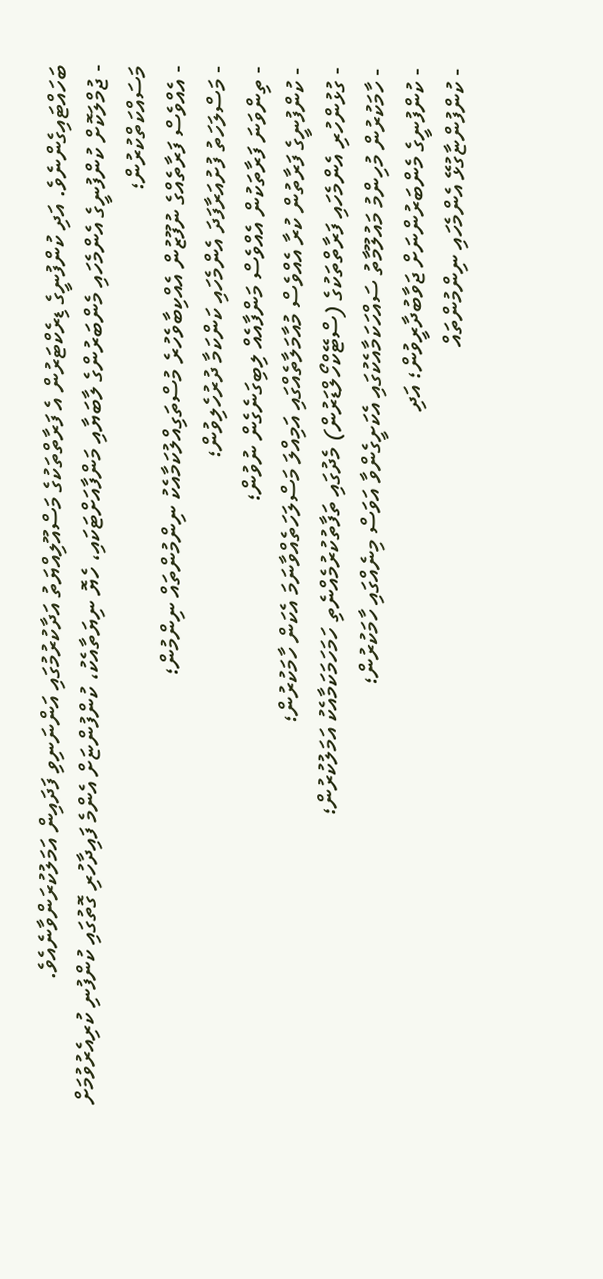ބަހައްޓައިގެންނެވެ. އަދި ކުންފުނީގެ ޑިރެކްޓަރުން އެ ފަރާތްތަކުގެ މަސްއޫލިއްޔަތު އަދާކުރުމުގައި އަންނަނިވި ފަދައިން އަމަލުކުރަންވާނެއެވެ.
- ޖުމްލަކޮށް ކުންފުނީގެ އެންމެހައި މެންބަރުންގެ ލާބަޔާއި މަންފާއަށްޓަކައި، ހެޔޮ ނިޔަތާއެކު، ކުންފުންޏަށް އެންމެ ފައިދާހުރި ގޮތުގައި ކުންފުނި ކުރިއެރުވުމަށް މަސައްކަތްކުރުން؛
- އެއްވެސް ފަރާތެއްގެ ނުފޫޒުން އެއްކިބާވެހުރެ މުސްތަގިއްލުކަމާއެކު ނިންމުންތައް ނިންމުން؛
- މަސްލަހަތު ފުށުއަރާފަދަ އެންމެހައި ކަންކަމާ ދުރުހެލިވުން؛
- ތިންވަނަ ފަރާތަކުން އެއްވެސް މަންފާއެއް ލިބިގަނެގެން ނުވުން؛
- ކުންފުނީގެ ފަރާތުން ކުރާ އެއްވެސް މުއާމަލާތެއްގައި އަމިއްލަ މަސްލަހަތެއްވާނަމަ އެކަން ހާމަކުރުން؛
- ގުޅުންހުރި އެންމެހައި ފަރާތްތަކުގެ (ސްޓޭކްހޯލްޑަރުން) މެދުގައި ތަފާތުކުރުމެއްނެތި ހަމަހަމަކަމާއެކު އަމަލުކުރުން؛
- ހާމަކުރުން މުހިންމު މައުލޫމާތު ސައްހަކަމާއެކުގައި އެކަށީގެންވާ އަވަސް މިނެއްގައި ހާމަކުރުން؛
- ކުންފުނީގެ މެންބަރުންނަށް ޖަވާބުދާރީވުން؛ އަދި
- ކުންފުންޏާގުޅޭ އެންމެހައި ނިންމުންތައް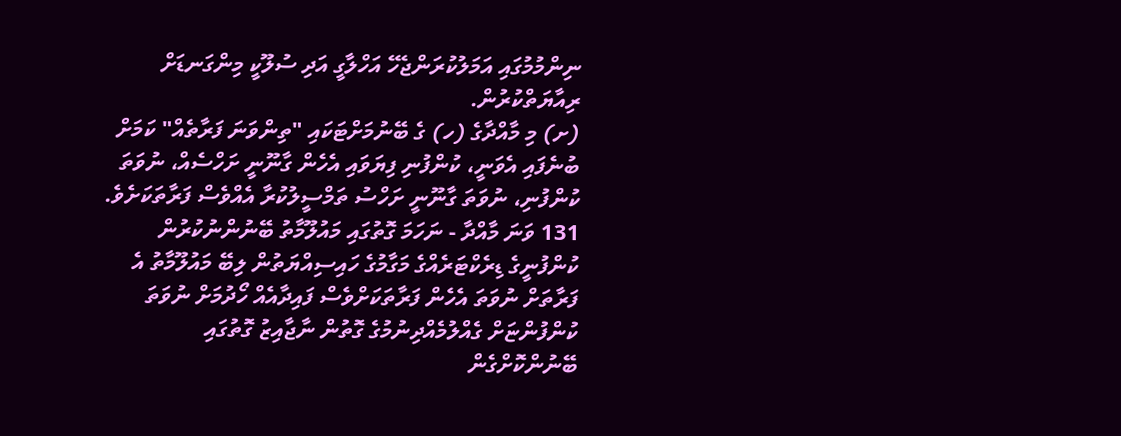ނިންމުމުގައި އަމަލުކުރަންޖެހޭ އަހްލާގީ އަދި ސުލޫކީ މިންގަނޑަށް ރިއާޔަތްކުރުން.
(ށ) މި މާއްދާގެ (ހ) ގެ ބޭނުމަށްޓަކައި "ތިންވަނަ ފަރާތެއް" ކަމަށް ބުނެފައި އެވަނީ، ކުންފުނި ފިޔަވައި އެހެން ގާނޫނީ ށަހްސެއް، ނުވަތަ ކުންފުނި، ނުވަތަ ގާނޫނީ ށަހްސު ތަމްސީލުކުރާ އެއްވެސް ފަރާތަކަށެވެ.
131 ވަނަ މާއްދާ - ނަހަމަ ގޮތުގައި މައުލޫމާތު ބޭނުންނުކުރުން
ކުންފުނީގެ ޑިރެކްޓަރެއްގެ މަގާމުގެ ހައިސިއްޔަތުން ލިބޭ މައުލޫމާތު އެ ފަރާތަށް ނުވަތަ އެހެން ފަރާތަކަށްވެސް ފައިދާއެއް ހޯދުމަށް ނުވަތަ ކުންފުންޏަށް ގެއްލުމެއްދިނުމުގެ ގޮތުން ނާޖާއިޒު ގޮތުގައި ބޭނުންކޮށްގެން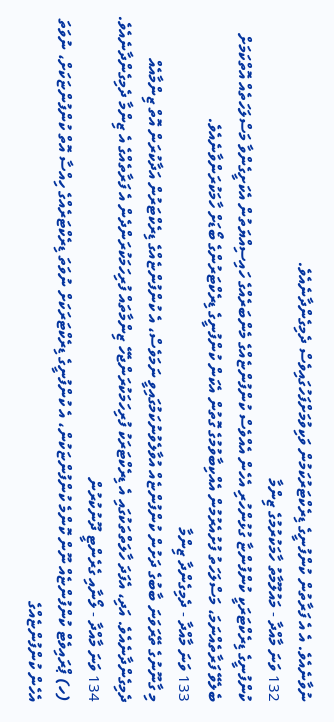ނުވާނެއެވެ. އެ އެ ފަރާތުން ކުންފުނީގެ ޑިރެކްޓަރުކަމުން ވަކިވުމަށްފަހުގައިވެސް ދެމިގެންދާނެއެވެ.
132 ވަނަ މާއްދާ - މައުލޫމާތު ހާމަކުރުމުގެ ޒިންމާ
ކުންފުނީގެ ޑިރެކްޓަރަކީ ކުންފުންޏާ ގުޅުންހުރި އެހެން އެއްވެސް ކުންފުންޏެއްގެ މެންބަރެއްގެ ހައިސިއްޔަތުން އެކަށީގެންވާ މަސްލަހަތެއް އޮތްކަމަށް ބެލެވޭ ފަރާތެއްނަމަ، މަސްލަހަތު ފުށުއެރުމުން އެއްކިބާވުމުގެ ގޮތުން އެކަން ކުންފުނީގެ ޑިރެކްޓަރުންގެ ބޯޑަށް ހާމަކުރަންވާނެއެވެ.
133 ވަނަ މާއްދާ - ދެމިގެންދާ ޒިންމާ
މި ގާނޫނުގެ ތޭރަވަނަ ބާބުގެ ދަށުން ކުންފުންޏެއް އުވާލެވުނުކަމުގައިވީ ނަމަވެސް، އެ ކުންފުންޏެއްގެ ޑިރެކްޓަރުން އަދާކުރަން އޮތް ޒިންމާއެއް ދެމިގެންދާނެއެވެ. އަދި، އެފަދަ ހާލަތްތަކުގައި އެ ޑިރެކްޓަރަކު ފުރިހަމަކުރަންޖެހޭ ޒިންމާތައް ފުރިހަމަކުރަންދެން އެ ފަރާތެއްގެ އެ ޒިންމާ ދެމިގެންދާނެއެވެ.
134 ވަނަ މާއްދާ - ލޯނާއި ގެރެންޓީ ދޫނުކުރުން
(ހ) ޕްރައިވެޓް ކުންފުންޏެއް ނޫން ކޮންމެ ކުންފުންޏަކުން، އެ ކުންފުނީގެ ޑިރެކްޓަރަކަށް ނުވަތަ ޑިރެކްޓަރެއްގެ ހިއްސާ އޮތް ކުންފުންޏަކަށް، ނުވަތަ އެހެން ކުންފުންޏެއްގެ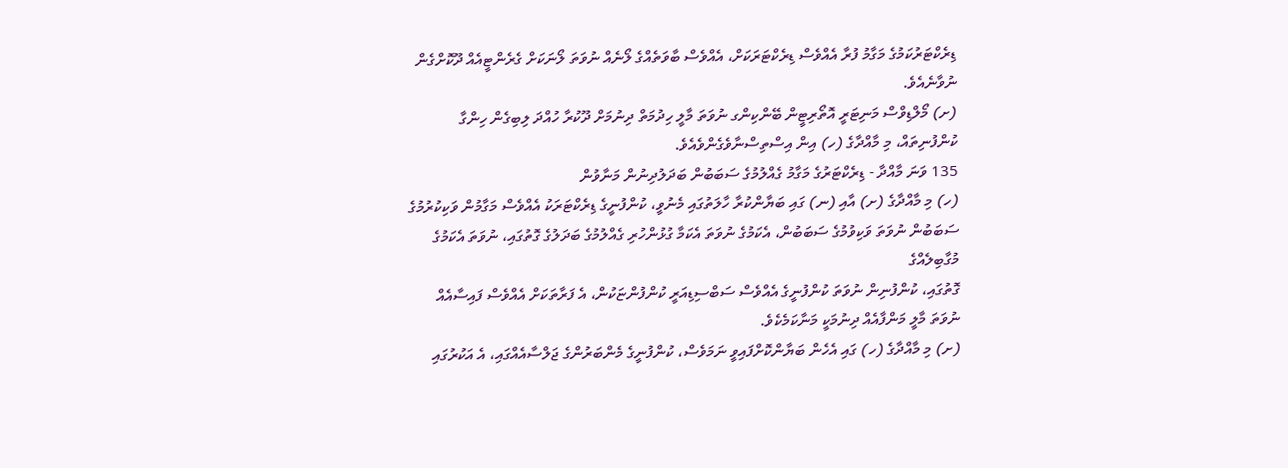ޑިރެކްޓަރުކަމުގެ މަގާމު ފުރާ އެއްވެސް ޑިރެކްޓަރަކަށް، އެއްވެސް ބާވަތެއްގެ ލޯނެއް ނުވަތަ ލޯނަކަށް ގެރެންޓީއެއް ދޫކޮށްގެން ނުވާނެއެވެ.
(ށ) މޯލްޑިވްސް މަނިޓަރީ އޮތޯރިޓީން ބޭންކިންގ ނުވަތަ މާލީ ހިދުމަތް ދިނުމަށް ދޫކުރާ ހުއްދަ ލިބިގެން ހިންގާ ކުންފުނިތައް، މި މާއްދާގެ (ހ) އިން އިސްތިސްނާވެގެންވެއެވެ.
135 ވަނަ މާއްދާ - ޑިރެކްޓަރުގެ މަގާމު ގެއްލުމުގެ ސަބަބުން ބަދަލުދިނުން މަނާވުން
(ހ) މި މާއްދާގެ (ށ) އާއި (ނ) ގައި ބަޔާންކުރާ ހާލަތުގައި މެނުވީ، ކުންފުނީގެ ޑިރެކްޓަރަކު އެއްވެސް މަގާމުން ވަކިކުރުމުގެ ސަބަބުން ނުވަތަ ވަކިވުމުގެ ސަބަބުން، އެކަމުގެ ނުވަތަ އެކަމާ ގުޅުންހުރި ގެއްލުމުގެ ބަދަލުގެ ގޮތުގައި، ނުވަތަ އެކަމުގެ މުގާބިލެއްގެ
ގޮތުގައި، ކުންފުނިން ނުވަތަ ކުންފުނީގެ އެއްވެސް ސަބްސިޑިއަރީ ކުންފުންޏަކުން، އެ ފަރާތަކަށް އެއްވެސް ފައިސާއެއް ނުވަތަ މާލީ މަންފާއެއް ދިނުމަކީ މަނާކަމެކެވެ.
(ށ) މި މާއްދާގެ (ހ) ގައި އެހެން ބަޔާންކޮށްފައިވީ ނަމަވެސް، ކުންފުނީގެ މެންބަރުންގެ ޖަލްސާއެއްގައި، އެ އަކުރުގައި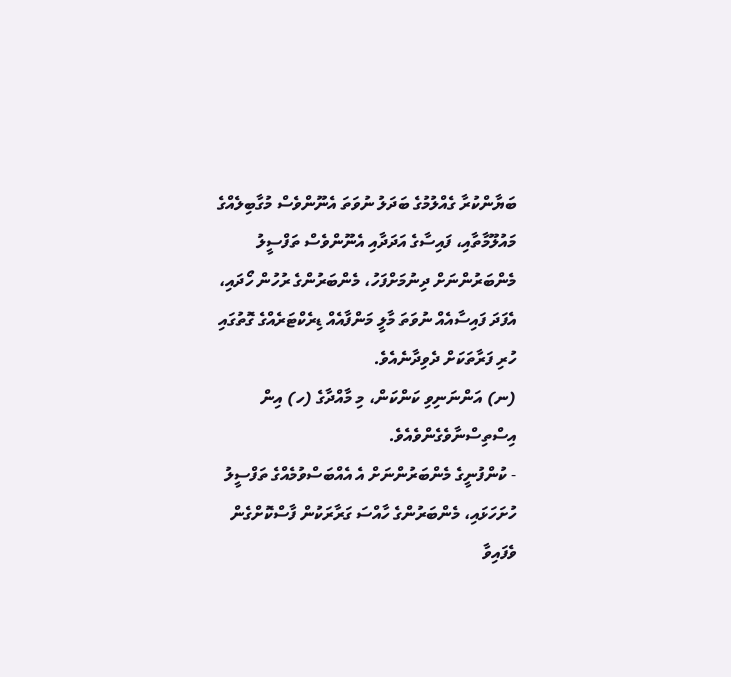ބަޔާންކުރާ ގެއްލުމުގެ ބަދަލު ނުވަތަ އެނޫންވެސް މުގާބިލެއްގެ މައުލޫމާތާއި، ފައިސާގެ އަދަދާއި އެނޫންވެސް ތަފްސީލު މެންބަރުންނަށް ދިނުމަށްފަހު، މެންބަރުންގެ ރުހުން ހޯދައި، އެފަދަ ފައިސާއެއް ނުވަތަ މާލީ މަންފާއެއް ޑިރެކްޓަރެއްގެ ގޮތުގައި ހުރި ފަރާތަކަށް ދެވިދާނެއެވެ.
(ނ) އަންނަނިވި ކަންކަން، މި މާއްދާގެ (ހ) އިން އިސްތިސްނާވެގެންވެއެވެ.
- ކުންފުނީގެ މެންބަރުންނަށް އެ އެއްބަސްވުމެއްގެ ތަފްސީލު ހުށަހަޅައި، މެންބަރުންގެ ހާއްސަ ގަރާރަކުން ފާސްކޮށްގެން ވެފައިވާ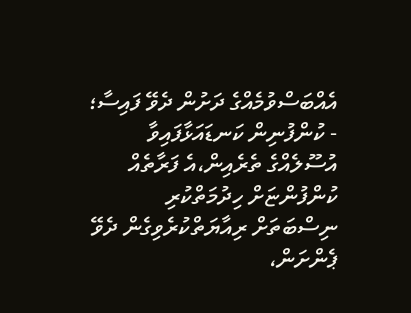އެއްބަސްވުމެއްގެ ދަށުން ދެވޭ ފައިސާ؛
- ކުންފުނިން ކަނޑައަޅާފައިވާ އުސޫލެއްގެ ތެރެއިން،އެ ފަރާތެއް ކުންފުންޏަށް ހިދުމަތްކުރި ނިސްބަތަށް ރިއާޔަތްކުރެވިގެން ދެވޭ ޕެންށަން،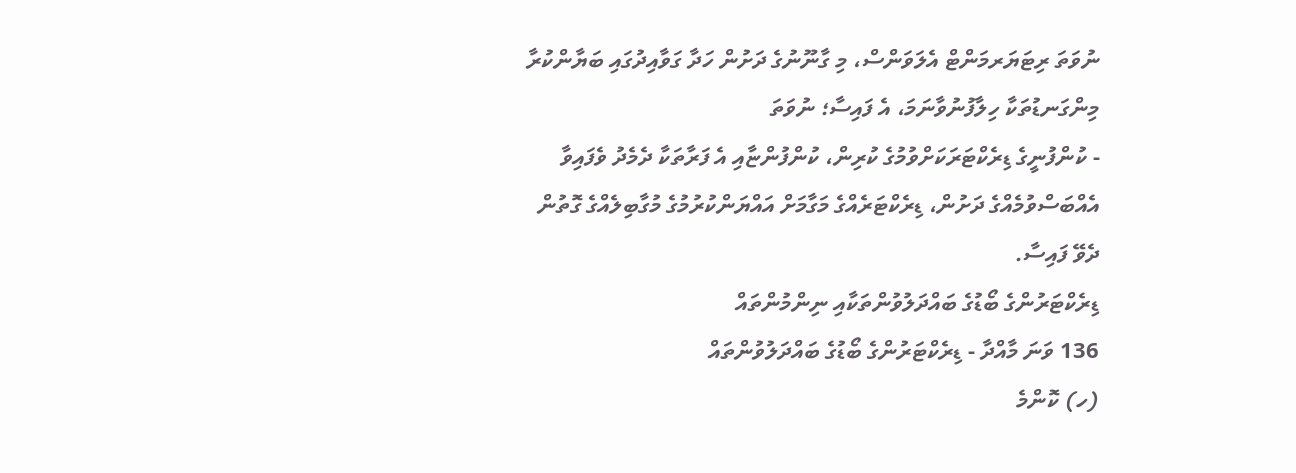ނުވަތަ ރިޓަޔަރމަންޓް އެލަވަންސް، މި ގާނޫނުގެ ދަށުން ހަދާ ގަވާއިދުގައި ބަޔާންކުރާ މިންގަނޑުތަކާ ހިލާފުނުވާނަމަ، އެ ފައިސާ؛ ނުވަތަ
- ކުންފުނީގެ ޑިރެކްޓަރަކަށްވުމުގެ ކުރިން، ކުންފުންޏާއި އެ ފަރާތަކާ ދެމެދު ވެފައިވާ އެއްބަސްވުމެއްގެ ދަށުން، ޑިރެކްޓަރެއްގެ މަގާމަށް އައްޔަންކުރުމުގެ މުގާބިލެއްގެ ގޮތުން ދެވޭ ފައިސާ.
ޑިރެކްޓަރުންގެ ބޯޑުގެ ބައްދަލުވުންތަކާއި ނިންމުންތައް
136 ވަނަ މާއްދާ - ޑިރެކްޓަރުންގެ ބޯޑުގެ ބައްދަލުވުންތައް
(ހ) ކޮންމެ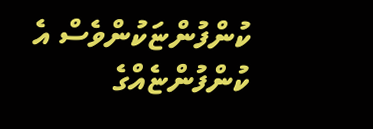ކުންފުންޏަކުންވެސް އެ ކުންފުންޏެއްގެ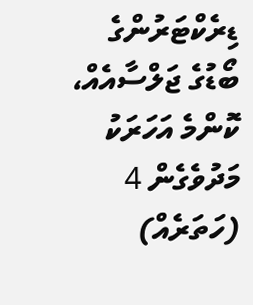ޑިރެކްޓަރުންގެ ބޯޑުގެ ޖަލްސާއެއް، ކޮންމެ އަހަރަކު މަދުވެގެން 4 (ހަތަރެއް)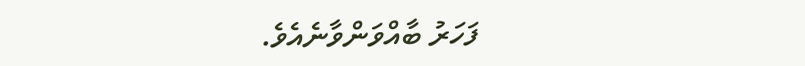ފަހަރު ބާއްވަންވާނެއެވެ.